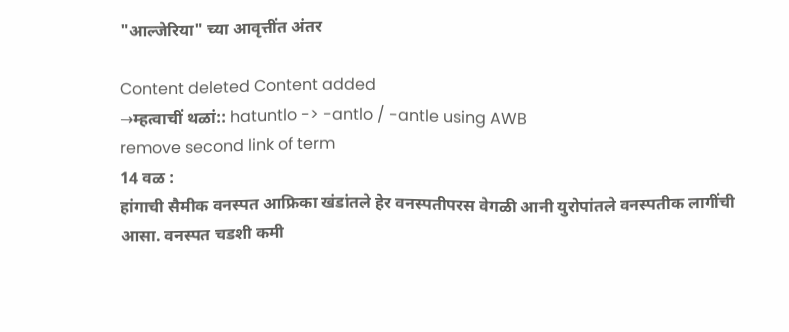"आल्जेरिया" च्या आवृत्तींत अंतर

Content deleted Content added
→म्हत्वाचीं थळां:: hatuntlo -> -antlo / -antle using AWB
remove second link of term
14 वळ :
हांगाची सैमीक वनस्पत आफ्रिका खंडांतले हेर वनस्पतीपरस वेगळी आनी युरोपांतले वनस्पतीक लागींची आसा. वनस्पत चडशी कमी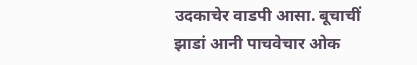उदकाचेर वाडपी आसा. बूचाचीं झाडां आनी पाचवेचार ओक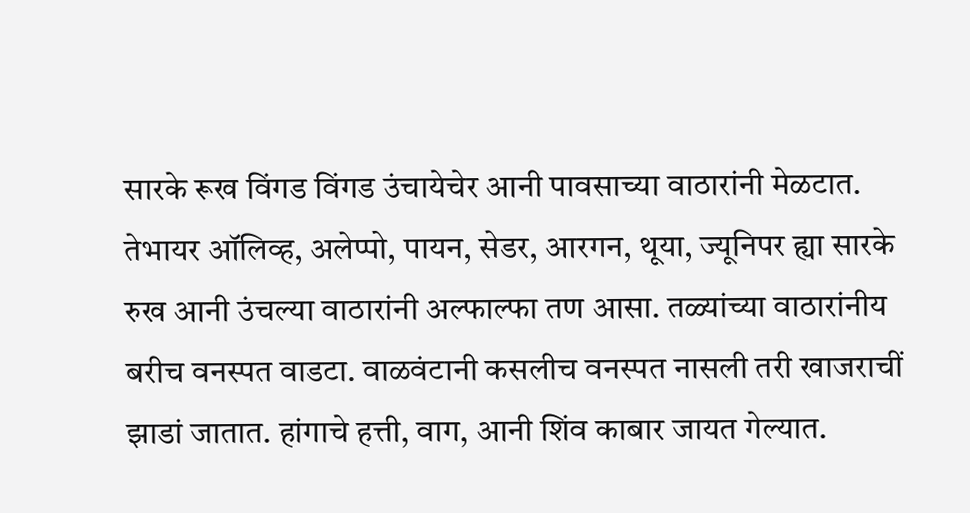सारके रूख विंगड विंगड उंचायेचेर आनी पावसाच्या वाठारांनी मेळटात. तेभायर ऑलिव्ह, अलेप्पो, पायन, सेडर, आरगन, थूया, ज्यूनिपर ह्या सारके रुख आनी उंचल्या वाठारांनी अल्फाल्फा तण आसा. तळ्यांच्या वाठारांनीय बरीच वनस्पत वाडटा. वाळवंटानी कसलीच वनस्पत नासली तरी खाजराचीं झाडां जातात. हांगाचे हत्ती, वाग, आनी शिंव काबार जायत गेल्यात.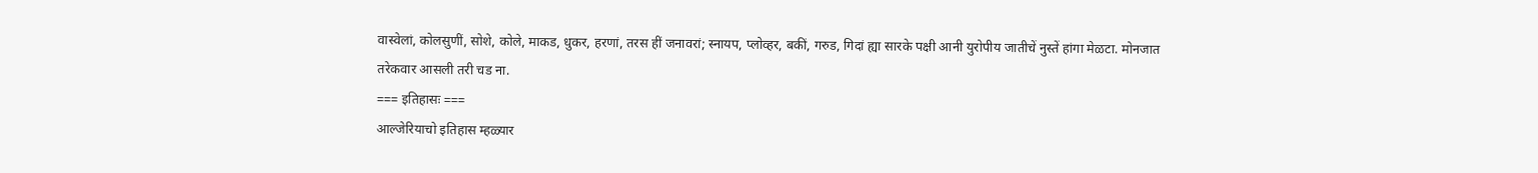वास्वेलां, कोलसुणीं, सोशे, कोले, माकड, धुकर, हरणां, तरस हीं जनावरां; स्नायप, प्लोव्हर, बकीं, गरुड, गिदां ह्या सारके पक्षी आनी युरोपीय जातीचें नुस्तें हांगा मेळटा. मोनजात तरेकवार आसली तरी चड ना.
=== इतिहासः ===
आल्जेरियाचो इतिहास म्हळ्यार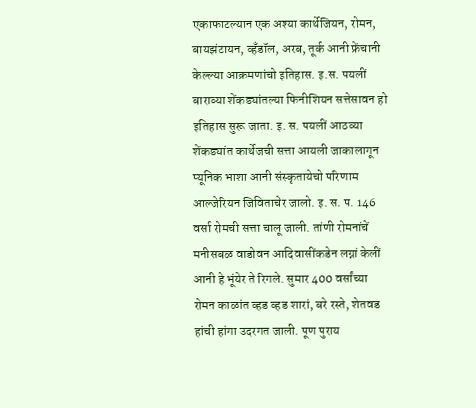एकाफाटल्यान एक अश्या कार्थेजियन, रोमन, बायझंटायन, व्हँडॉल, अरब, तूर्क आनी फ्रेंचानी केल्ल्या आक्रमणांचो इतिहास. इ.स. पयलीं बाराव्या शेंकड्यांतल्या फिनीशियन सत्तेसावन हो इतिहास सुरू जाता. इ. स. पयलीं आठव्या शेंकड्यांत कार्थेजची सत्ता आयली जाकालागून प्यूनिक भाशा आनी संस्कृतायेचो परिणाम आल्जेरियन जिविताचेर जालो. इ. स. प. 146 वर्सा रोमची सत्ता चालू जाली. तांणी रोमनांचें मनीसबळ वाडोवन आदिवासींकडेन लग्नां केलीं आनी हे भूंयेर ते रिगले. सुमार 400 वर्सांच्या रोमन काळांत व्हड व्हड शारां, बरे रस्ते, शेतवड हांची हांगा उदरगत जाली. पूण पुराय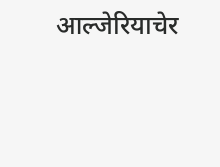आल्जेरियाचेर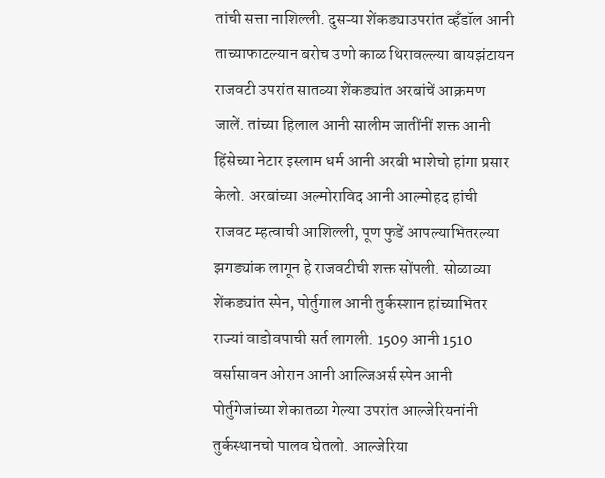तांची सत्ता नाशिल्ली. दुसऱ्या शेंकड्याउपरांत व्हँडॉल आनी ताच्याफाटल्यान बरोच उणो काळ थिरावल्ल्या बायझंटायन राजवटी उपरांत सातव्या शेंकड्यांत अरबांचें आक्रमण जालें. तांच्या हिलाल आनी सालीम जातींनीं शक्त आनी हिंसेच्या नेटार इस्लाम धर्म आनी अरबी भाशेचो हांगा प्रसार केलो. अरबांच्या अल्मोराविद आनी आल्मोहद हांची राजवट म्हत्वाची आशिल्ली, पूण फुडें आपल्याभितरल्या झगड्यांक लागून हे राजवटीची शक्त सोंपली. सोळाव्या शेंकड्यांत स्पेन, पोर्तुगाल आनी तुर्कस्शान हांच्याभितर राज्यां वाडोवपाची सर्त लागली. 1509 आनी 1510 वर्सासावन ओरान आनी आल्जिअर्स स्पेन आनी पोर्तुगेजांच्या शेकातळा गेल्या उपरांत आल्जेरियनांनी तुर्कस्थानचो पालव घेतलो. आल्जेरिया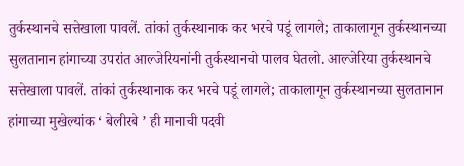तुर्कस्थानचे सत्तेखाला पावलें. तांकां तुर्कस्थानाक कर भरचे पडूं लागले; ताकालागून तुर्कस्थानच्या सुलतानान हांगाच्या उपरांत आल्जेरियनांनी तुर्कस्थानचो पालव घेतलो. आल्जेरिया तुर्कस्थानचे सत्तेखाला पावलें. तांकां तुर्कस्थानाक कर भरचे पडूं लागले; ताकालागून तुर्कस्थानच्या सुलतानान हांगाच्या मुखेल्यांक ‘ बेलीरबे ’ ही मानाची पदवी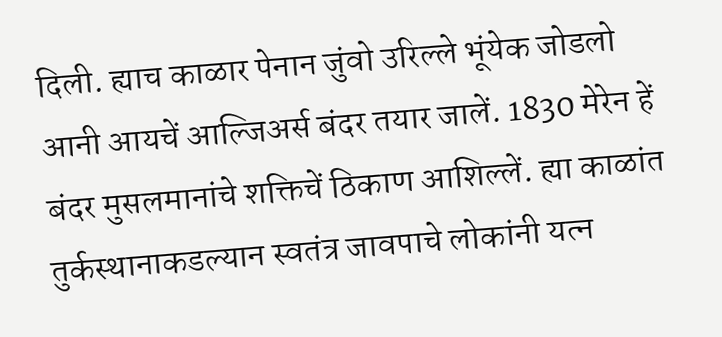दिली. ह्याच काळार पेनान जुंवो उरिल्ले भूंयेक जोडलो आनी आयचें आल्जिअर्स बंदर तयार जालें. 1830 मेरेन हें बंदर मुसलमानांचे शक्तिचें ठिकाण आशिल्लें. ह्या काळांत तुर्कस्थानाकडल्यान स्वतंत्र जावपाचे लोकांनी यत्न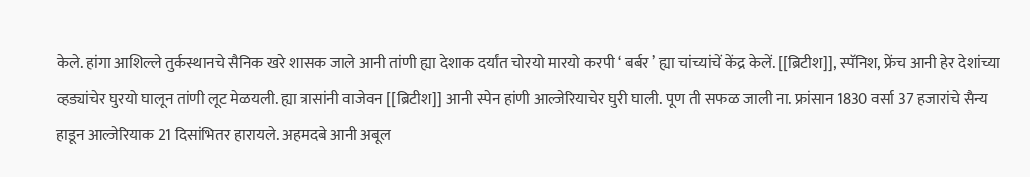केले. हांगा आशिल्ले तुर्कस्थानचे सैनिक खरे शासक जाले आनी तांणी ह्या देशाक दर्यांत चोरयो मारयो करपी ‘ बर्बर ’ ह्या चांच्यांचें केंद्र केलें. [[ब्रिटीश]], स्पॅनिश, फ्रेंच आनी हेर देशांच्या व्हड्यांचेर घुरयो घालून तांणी लूट मेळयली. ह्या त्रासांनी वाजेवन [[ब्रिटीश]] आनी स्पेन हांणी आल्जेरियाचेर घुरी घाली. पूण ती सफळ जाली ना. फ्रांसान 1830 वर्सा 37 हजारांचे सैन्य हाडून आल्जेरियाक 21 दिसांभितर हारायले. अहमदबे आनी अबूल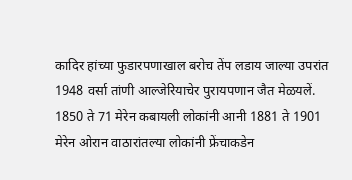कादिर हांच्या फुडारपणाखाल बरोच तेंप लडाय जाल्या उपरांत 1948 वर्सा तांणी आल्जेरियाचेर पुरायपणान जैत मेळयलें. 1850 ते 71 मेरेन कबायली लोकांनी आनी 1881 ते 1901 मेरेन ओरान वाठारांतल्या लोकांनी फ्रेंचाकडेन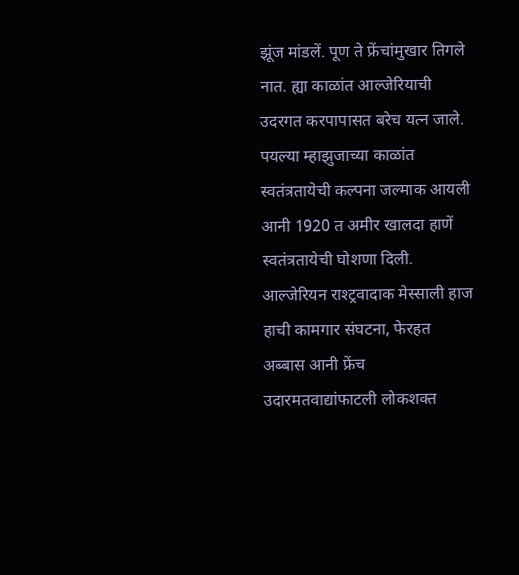झूंज मांडलें. पूण ते फ्रेंचांमुखार तिगले नात. ह्या काळांत आल्जेरियाची उदरगत करपापासत बरेच यत्न जाले. पयल्या म्हाझुजाच्या काळांत स्वतंत्रतायेची कल्पना जल्माक आयली आनी 1920 त अमीर खालदा हाणें स्वतंत्रतायेची घोशणा दिली. आल्जेरियन राश्ट्रवादाक मेस्साली हाज हाची कामगार संघटना, फेरहत अब्बास आनी फ्रेंच उदारमतवाद्यांफाटली लोकशक्त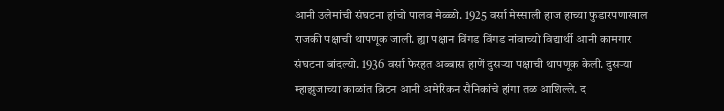आनी उलेमांची संघटना हांचो पालव मेळ्ळो. 1925 वर्सा मेस्साली हाज हाच्या फुडारपणाखाल राजकी पक्षाची थापणूक जाली. ह्या पक्षान विंगड विंगड नांवाच्यो विद्यार्थी आनी कामगार संघटना बांदल्यो. 1936 वर्सा फेरहत अब्बास हाणें दुसऱ्या पक्षाची थापणूक केली. दुसऱ्या म्हाझुजाच्या काळांत ब्रिटन आनी अमेरिकन सैनिकांचे हांगा तळ आशिल्ले. द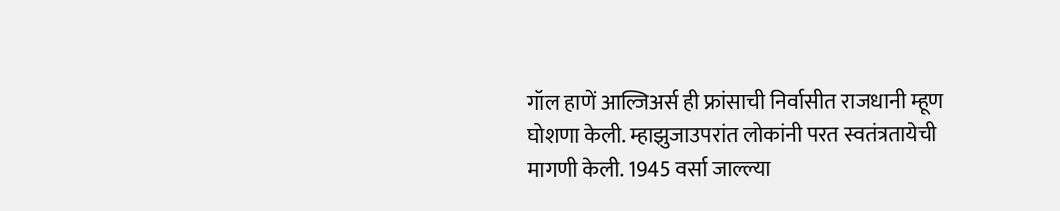गॉल हाणें आल्जिअर्स ही फ्रांसाची निर्वासीत राजधानी म्हूण घोशणा केली. म्हाझुजाउपरांत लोकांनी परत स्वतंत्रतायेची मागणी केली. 1945 वर्सा जाल्ल्या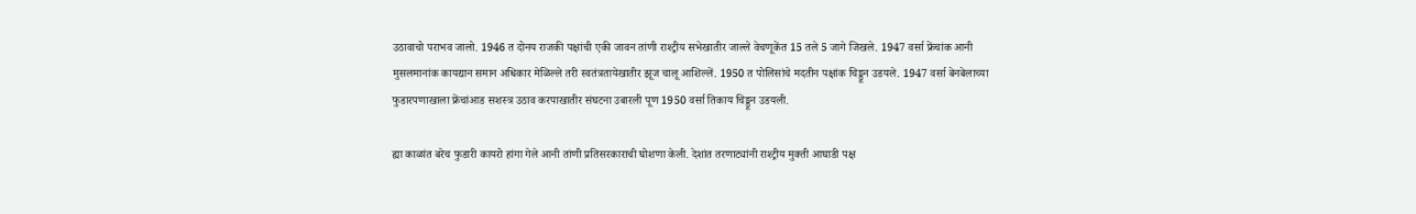उठावाचो पराभव जालो. 1946 त दोनय राजकी पक्षांची एकी जावन तांणी राश्ट्रीय सभेखातीर जाल्ले वेचणूकेंत 15 तले 5 जागे जिखले. 1947 वर्सा फ्रेंचांक आनी मुसलमानांक कायद्यान समान अधिकार मेळिल्ले तरी स्वतंत्रतायेखातीर झूज चालू आशिल्लें. 1950 त पोलिसांचे मदतीन पक्षांक चिड्डून उडयले. 1947 वर्सा बेनबेलाच्या फुडारपणाखाला फ्रेंचांआड सशस्त्र उठाव करपाखातीर संघटना उबारली पूण 1950 वर्सा तिकाय चिड्डून उडयली.

ह्या काळांत बरेच फुडारी कायरो हांगा गेले आनी तांणी प्रतिसरकाराची घोशणा केली. देशांत तरणाट्यांनी राश्ट्रीय मुक्ती आघाडी पक्ष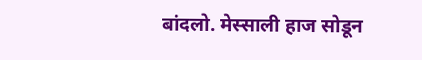बांदलो. मेस्साली हाज सोडून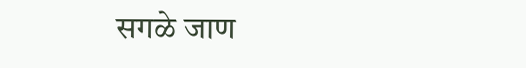सगळे जाण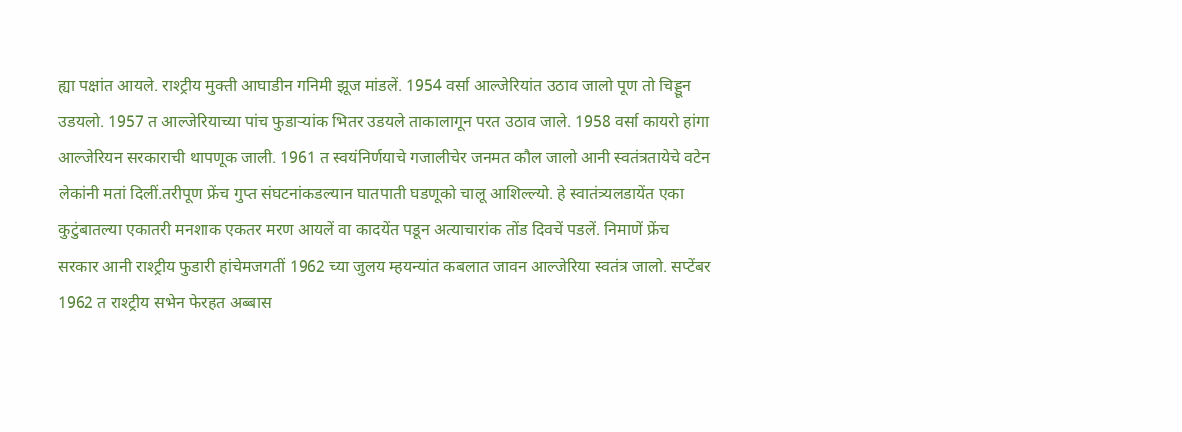ह्या पक्षांत आयले. राश्ट्रीय मुक्ती आघाडीन गनिमी झूज मांडलें. 1954 वर्सा आल्जेरियांत उठाव जालो पूण तो चिड्डून उडयलो. 1957 त आल्जेरियाच्या पांच फुडाऱ्यांक भितर उडयले ताकालागून परत उठाव जाले. 1958 वर्सा कायरो हांगा आल्जेरियन सरकाराची थापणूक जाली. 1961 त स्वयंनिर्णयाचे गजालीचेर जनमत कौल जालो आनी स्वतंत्रतायेचे वटेन लेकांनी मतां दिलीं.तरीपूण फ्रेंच गुप्त संघटनांकडल्यान घातपाती घडणूको चालू आशिल्ल्यो. हे स्वातंत्र्यलडायेंत एका कुटुंबातल्या एकातरी मनशाक एकतर मरण आयलें वा कादयेंत पडून अत्याचारांक तोंड दिवचें पडलें. निमाणें फ्रेंच सरकार आनी राश्ट्रीय फुडारी हांचेमजगतीं 1962 च्या जुलय म्हयन्यांत कबलात जावन आल्जेरिया स्वतंत्र जालो. सप्टेंबर 1962 त राश्ट्रीय सभेन फेरहत अब्बास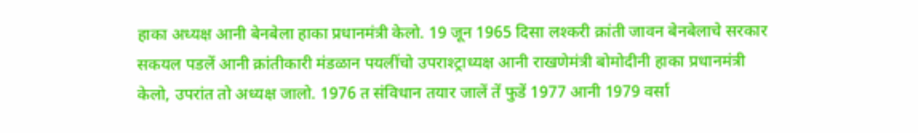हाका अध्यक्ष आनी बेनबेला हाका प्रधानमंत्री केलो. 19 जून 1965 दिसा लश्करी क्रांती जावन बेनबेलाचे सरकार सकयल पडलें आनी क्रांतीकारी मंडळान पयलींचो उपराश्ट्राध्यक्ष आनी राखणेमंत्री बोमोदीनी हाका प्रधानमंत्री केलो, उपरांत तो अध्यक्ष जालो. 1976 त संविधान तयार जालें तें फुडें 1977 आनी 1979 वर्सा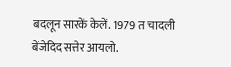बदलून सारकें केलें. 1979 त चादली बेंजेदिद सत्तेर आयलो.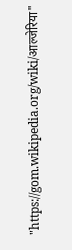"https://gom.wikipedia.org/wiki/आल्जेरिया"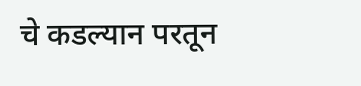चे कडल्यान परतून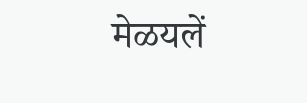मेळयलें